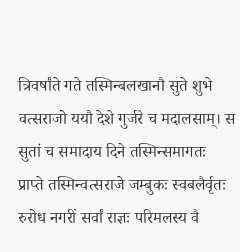त्रिवर्षांते गते तस्मिन्बलखानौ सुते शुभे
वत्सराजो ययौ देशे गुर्जरे च मदालसाम्। स सुतां च समादाय दिने तस्मिन्समागतः
प्राप्ते तस्मिन्वत्सराजे जम्बुकः स्वबलैर्वृतः
रुरोध नगरीं सर्वां राज्ञः परिमलस्य वै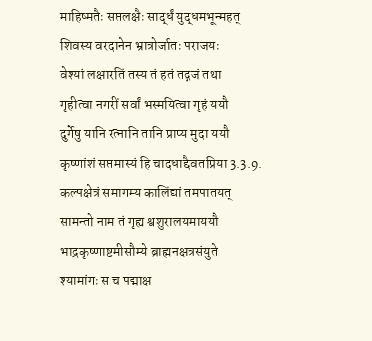माहिष्मतैः सप्तलक्षैः सार्द्धं युद्धमभून्महत्
शिवस्य वरदानेन भ्रात्रोर्जातः पराजयः
वेश्यां लक्षारतिं तस्य तं हतं तद्गजं तथा
गृहीत्वा नगरीं सर्वां भस्मयित्वा गृहं ययौ
दुर्गेषु यानि रत्नानि तानि प्राप्य मुदा ययौ
कृष्णांशं सप्तमास्यं हि चादधाद्दैवतप्रिया 3.3.9.
कल्पक्षेत्रं समागम्य कालिंद्यां तमपातयत्
सामन्तो नाम तं गृह्य श्वशुरालयमाययौ
भाद्रकृष्णाष्टमीसौम्ये ब्राह्मनक्षत्रसंयुते
श्यामांगः स च पद्माक्ष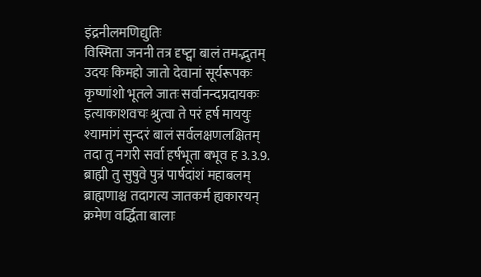इंद्रनीलमणिद्युतिः
विस्मिता जननी तत्र दृष्ट्वा बालं तमद्भुतम्
उदयः किमहो जातो देवानां सूर्यरूपकः
कृष्णांशो भूतले जातः सर्वानन्दप्रदायकः
इत्याकाशवचः श्रुत्वा ते परं हर्ष माययुः
श्यामांगं सुन्दरं बालं सर्वलक्षणलक्षितम्
तदा तु नगरी सर्वा हर्षभूता बभूव ह 3.3.9.
ब्राह्मी तु सुषुवे पुत्रं पार्षदांशं महाबलम्
ब्राह्मणाश्च तदागत्य जातकर्म ह्यकारयन्
क्रमेण वर्द्धिता बालाः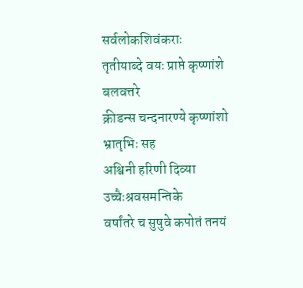सर्वलोकशिवंकराः
तृतीयाब्दे वयः प्राप्ते कृष्णांशे बलवत्तरे
क्रीडन्स चन्दनारण्ये कृष्णांशो भ्रातृभिः सह
अश्विनी हरिणी दिव्या उच्चैःश्रवसमन्तिके
वर्षांतरे च सुषुवे कपोतं तनयं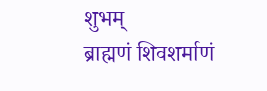शुभम्
ब्राह्मणं शिवशर्माणं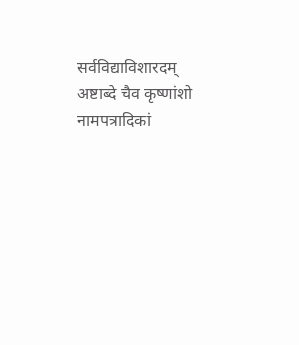सर्वविद्याविशारदम्
अष्टाब्दे चैव कृष्णांशो नामपत्रादिकां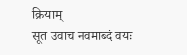क्रियाम्
सूत उवाच नवमाब्दं वयः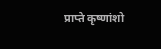प्राप्ते कृष्णांशो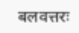बलवत्तरः